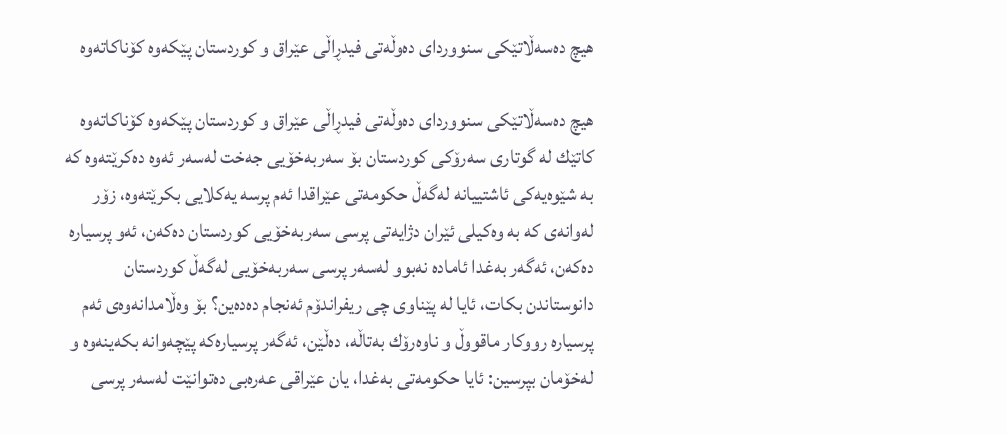هیچ دەسەڵاتێكی سنووردای دەوڵەتی فیدڕاڵی عێراق و كوردستان پێكەوە كۆناكاتەوە

هیچ دەسەڵاتێكی سنووردای دەوڵەتی فیدڕاڵی عێراق و كوردستان پێكەوە كۆناكاتەوە
كاتێك لە گوتاری سەرۆكی كوردستان بۆ سەربەخۆیی جەخت لەسەر ئەوە دەكرێتەوە كە بە شێوەیەكی ئاشتییانە لەگەڵ حكومەتی عێراقدا ئەم پرسە یەكلایی بكرێتەوە، زۆر لەوانەی كە بە وەكیلی ئێران دژایەتی پرسی سەربەخۆیی كوردستان دەكەن، ئەو پرسیارە دەكەن، ئەگەر بەغدا ئامادە نەبوو لەسەر پرسی سەربەخۆیی لەگەڵ كوردستان دانوستاندن بكات، ئایا لە پێناوی چی ريفراندۆم ئەنجام دەدەین؟ بۆ وەڵامدانەوەی ئەم پرسیارە رووكار ماقووڵ و ناوەرۆك بەتاڵە، دەڵێن، ئەگەر پرسیارەكە پێچەوانە بكەینەوە و لەخۆمان بپرسین: ئایا حكومەتی بەغدا، یان عێراقی عەرەبی دەتوانێت لەسەر پرسی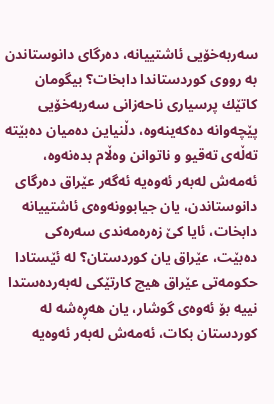سەربەخۆیی ئاشتییانە، دەرگای دانوستاندن بە رووی كوردستاندا دابخات؟ بیگومان كاتێك پرسیاری ناحەزانی سەربەخۆیی پێچەوانە دەكەینەوە، دڵنیاین دەمیان دەبێتە تەڵەی تەقیو و ناتوانن وەڵام بدەنەوە، ئەمەش لەبەر ئەوەیە ئەگەر عێراق دەرگای دانوستاندن، یان جیابوونەوەی ئاشتییانە دابخات، ئایا كێ زەرەمەندی سەرەكی دەبێت، عێراق یان كوردستان؟ لە ئێستادا حكومەتی عێراق هیچ كارتێكی لەبەردەستدا نییە بۆ ئەوەی گوشار، یان هەڕەشە لە كوردستان بكات، ئەمەش لەبەر ئەوەیە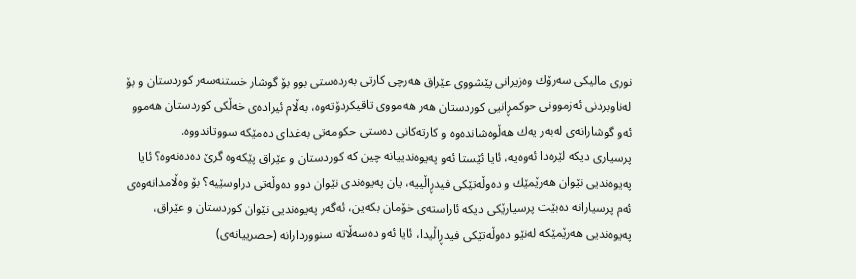نوری مالیكی سەرۆك وەزیرانی پێشووی عێراق هەرچی كارتی بەردەستی بوو بۆ گوشار خستنەسەر كوردستان و بۆ لەناوبردنی ئەزموونی حوكمڕانیی كوردستان هەر هەمووی تاقیكردۆتەوە، بەڵام ئیرادەی خەڵكی كوردستان هەموو ئەو گوشارانەی لەبەر یەك هەڵوەشاندەوە و كارتەكانی دەستی حكومەتی بەغدای دەمێكە سووتاندووە.
پرسیاری دیكە لێرەدا ئەوەیە، ئایا ئێستا ئەو پەیوەندییانە چین كە كوردستان و عێراق پێكەوە گرێ دەدەنەوە؟ ئایا پەیوەندیی نێوان هەرێمێك و دەوڵەتێكی فیدڕاڵییە، یان پەیوەندی نێوان دوو دەوڵەتی دراوسێیە؟ بۆ وەڵامدانەوەی ئەم پرسیارانە دەبێت پرسیارێكی دیكە ئاراستەی خۆمان بكەین، ئەگەر پەیوەندیی نێوان كوردستان و عێراق، پەیوەندیی هەرێمێكە لەنێو دەوڵەتێكی فیدڕاڵیدا، ئایا ئەو دەسەڵاتە سنووردارانە (حصرییانەی)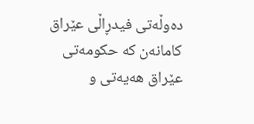دەوڵەتی فیدڕاڵی عێراق كامانەن كە حكومەتی عێراق هەیەتی و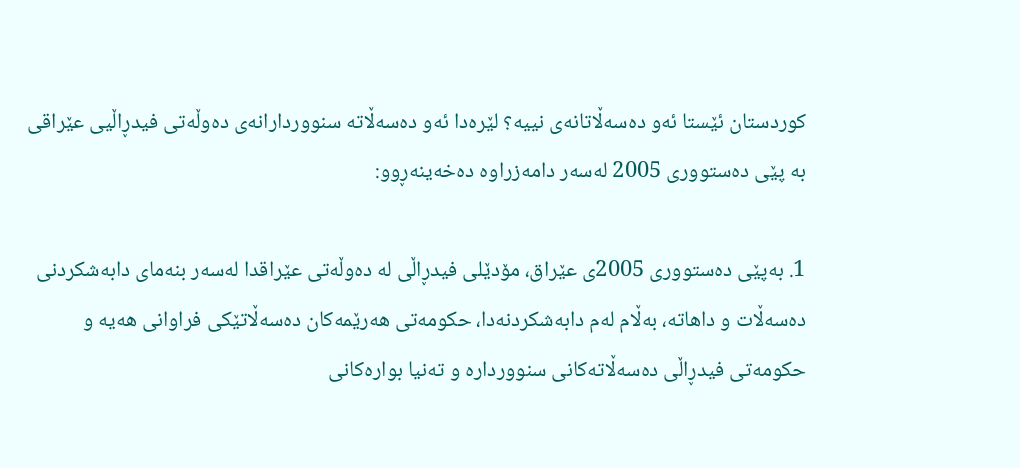كوردستان ئێستا ئەو دەسەڵاتانەی نییە؟ لێرەدا ئەو دەسەڵاتە سنووردارانەی دەوڵەتی فیدڕاڵیی عێراقی بە پێی دەستووری 2005 لەسەر دامەزراوە دەخەینەڕوو:

1. بەپێی دەستووری 2005ی عێراق، مۆدێلی فیدڕاڵی لە دەوڵەتی عێراقدا لەسەر بنەمای دابەشكردنی دەسەڵات و داهاتە، بەڵام لەم دابەشكردنەدا، حكومەتی هەرێمەكان دەسەڵاتێكی فراوانی هەیە و حكومەتی فیدڕاڵی دەسەڵاتەكانی سنووردارە و تەنیا بوارەكانی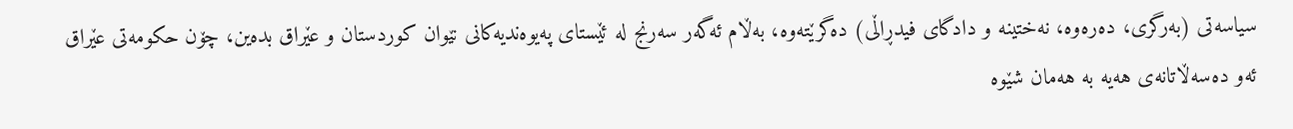سیاسەتی (بەرگری، دەرەوە، نەختینە و دادگای فیدڕاڵی) دەگرێتەوە، بەڵام ئەگەر سەرنج لە ئێستای پەیوەندیەكانی نێوان كوردستان و عێراق بدەین، چۆن حكومەتی عێراق ئەو دەسەڵاتانەی هەیە بە هەمان شێوە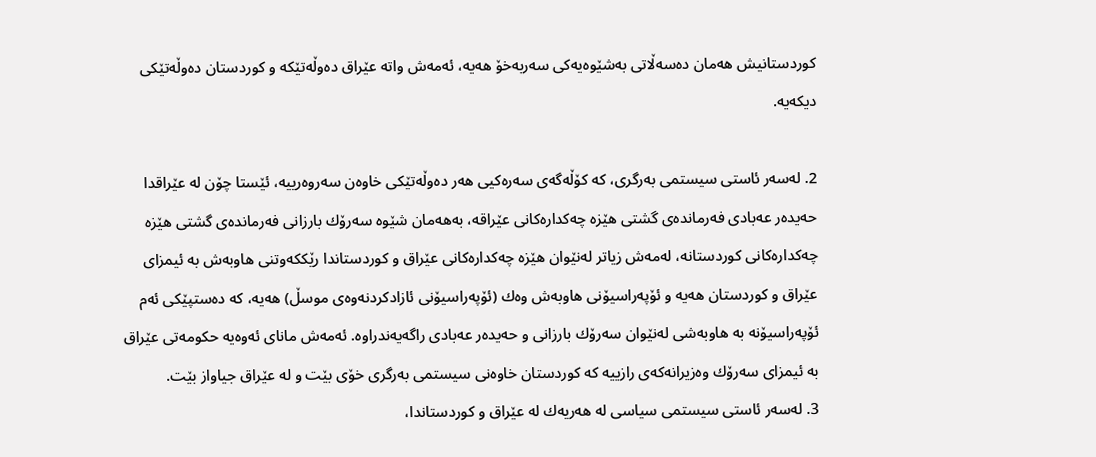كوردستانیش هەمان دەسەڵاتی بەشێوەیەكی سەربەخۆ هەیە، ئەمەش واتە عێراق دەوڵەتێكە و كوردستان دەوڵەتێكی دیكەیە.

2. لەسەر ئاستی سیستمی بەرگری، كە كۆڵەگەی سەرەكیی هەر دەوڵەتێكی خاوەن سەروەرییە، ئێستا چۆن لە عێراقدا حەیدەر عەبادی فەرماندەی گشتی هێزە چەكدارەكانی عێراقە، بەهەمان شێوە سەرۆك بارزانی فەرماندەی گشتی هێزە چەكدارەكانی كوردستانە، لەمەش زیاتر لەنێوان هێزە چەكدارەكانی عێراق و كوردستاندا رێككەوتنی هاوبەش بە ئیمزای عێراق و كوردستان هەیە و ئۆپەراسیۆنی هاوبەش وەك (ئۆپەراسیۆنی ئازادكردنەوەی موسڵ) هەیە، كە دەستپێكی ئەم ئۆپەراسیۆنە بە هاوبەشی لەنێوان سەرۆك بارزانی و حەیدەر عەبادی راگەیەندراوە. ئەمەش مانای ئەوەیە حكومەتی عێراق بە ئیمزای سەرۆك وەزیرانەكەی رازییە كە كوردستان خاوەنی سیستمی بەرگری خۆی بێت و لە عێراق جیاواز بێت.
3. لەسەر ئاستی سیستمی سیاسی لە هەریەك لە عێراق و كوردستاندا،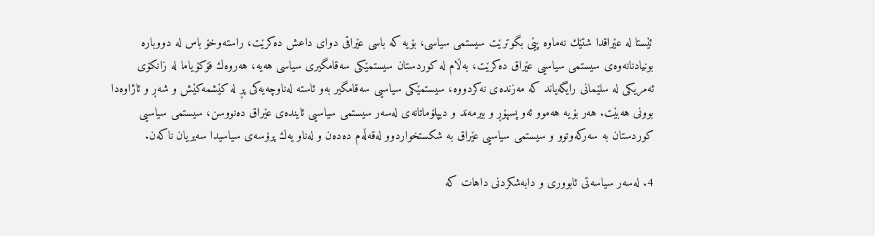ئێستا لە عێراقدا شتێك نەماوە پێی بگوترێت سیستمی سیاسی، بۆیە كە باسی عێراقی دوای داعش دەكرێت، راستەوخۆ باس لە دووبارە بونیادنانەوەی سیستمی سیاسیی عێراق دەكرێت، بەڵام لە كوردستان سیستمێكی سەقامگیری سیاسی هەیە، هەروەك فۆكۆیاما لە زانكۆی ئەمریكی لە سلێمانی رایگەیاند كە مەزندەی نەكردووە، سیستمێكی سیاسیی سەقامگیر بەو ئاستە لەناوچەیەكی پڕ لە كێشمەكێش و شەڕ و ئاژاوەدا بوونی هەبێت. هەر بۆیە هەموو ئەو پسپۆڕ و بیرمەند و دیپلۆماتانەی لەسەر سیستمی سیاسیی ئایندەی عێراق دەنووسن، سیستمی سیاسیی كوردستان بە سەركەوتوو و سیستمی سیاسیی عێراق بە شكستخواردوو لەقەڵەم دەدەن و لەناو یەك پرۆسەی سیاسیدا سەیریان ناكەن.

4. لەسەر سیاسەتی ئابووری و دابەشكردنی داهات كە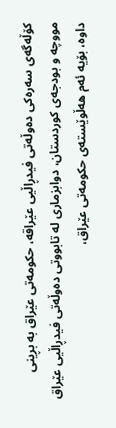كۆڵەگەی سەرەكی دەوڵەتی فیدڕاڵیی عێراقە، حكومەتی عێراق بە بڕینی مووچە و بودجەی كوردستان، دوابزماری لە تابووتی دەوڵەتی فیدڕاڵیی عێراق داوە، بۆیە ئەم هەڵوێستەی حكومەتی عێراق،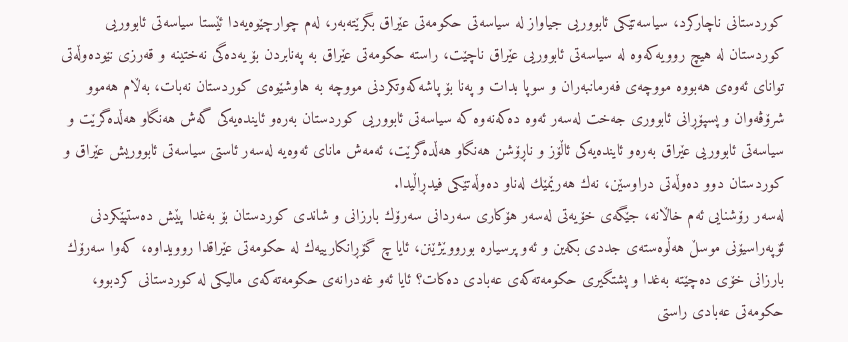كوردستانی ناچاركرد، سیاسەتێكی ئابووریی جیاواز لە سیاسەتی حكومەتی عێراق بگرێتەبەر، لەم چوارچێوەیەدا ئێستا سیاسەتی ئابووریی كوردستان لە هیچ روویەكەوە لە سیاسەتی ئابووریی عێراق ناچێت، راستە حكومەتی عێراق بە پەنابردن بۆ یەدەگی نەختینە و قەرزی نێودەوڵەتی توانای ئەوەی هەبووە مووچەی فەرمانبەران و سوپا بدات و پەنا بۆ پاشەكەوتكردنی مووچە بە هاوشێوەی كوردستان نەبات، بەڵام هەموو شرۆڤەوان و پسپۆڕانی ئابووری جەخت لەسەر ئەوە دەكەنەوە كە سیاسەتی ئابووریی كوردستان بەرەو ئایندەیەكی گەش هەنگاو هەڵدەگرێت و سیاسەتی ئابووریی عێراق بەرەو ئایندەیەكی ئاڵۆز و ناڕۆشن هەنگاو هەڵدەگرێت، ئەمەش مانای ئەوەیە لەسەر ئاستی سیاسەتی ئابووریش عێراق و كوردستان دوو دەوڵەتی دراوسێن، نەك هەرێمێك لەناو دەوڵەتێكی فیدڕاڵیدا.
لەسەر رۆشنایی ئەم خاڵانە، جێگەی خۆیەتی لەسەر هۆكاری سەردانی سەرۆك بارزانی و شاندی كوردستان بۆ بەغدا پێش دەستپێكردنی ئۆپەراسیۆنی موسڵ هەڵوەستەی جددی بكەین و ئەو پرسیارە بورووێژێنن، ئایا چ گۆڕانكارییەك لە حكومەتی عێراقدا روویداوە، كەوا سەرۆك بارزانی خۆی دەچێتە بەغدا و پشتگیری حكومەتەكەی عەبادی دەكات؟ ئایا ئەو غەدرانەی حكومەتەكەی مالیكی لە كوردستانی كردبوو، حكومەتی عەبادی راستی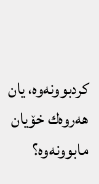كردبوونەوە، یان هەروەك خۆیان مابوونەوە؟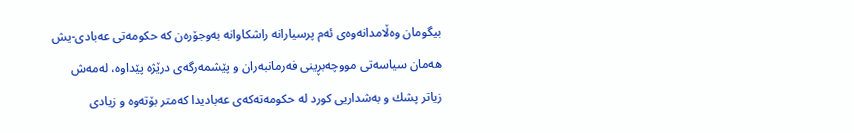بیگومان وەڵامدانەوەی ئەم پرسیارانە راشكاوانە بەوجۆرەن كە حكومەتی عەبادی-یش هەمان سیاسەتی مووچەبڕینی فەرمانبەران و پێشمەرگەی درێژە پێداوە، لەمەش زیاتر پشك و بەشداریی كورد لە حكومەتەكەی عەبادیدا كەمتر بۆتەوە و زیادی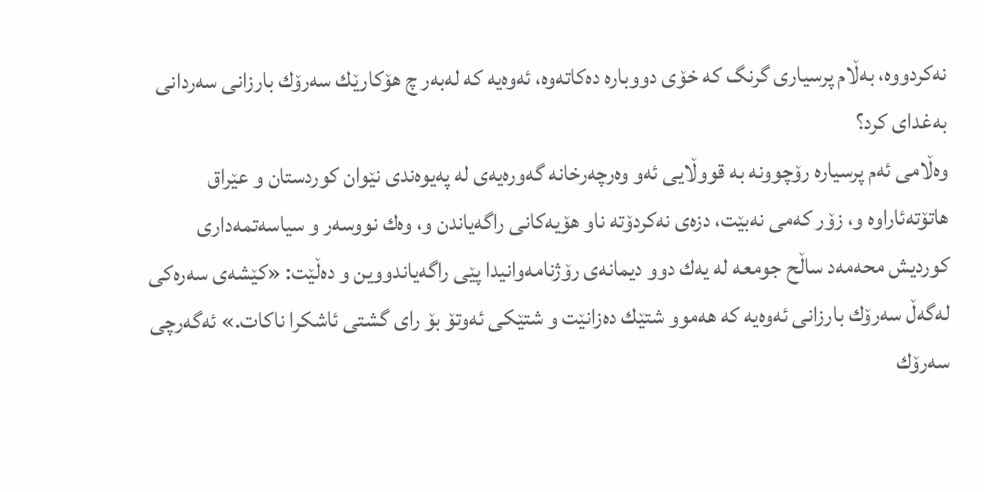نەكردووە، بەڵام پرسیاری گرنگ كە خۆی دووبارە دەكاتەوە، ئەوەیە كە لەبەر چ هۆكارێك سەرۆك بارزانی سەردانی بەغدای كرد؟
وەڵامی ئەم پرسیارە رۆچوونە بە قووڵایی ئەو وەرچەرخانە گەورەیەی لە پەیوەندی نێوان كوردستان و عێراق هاتۆتەئاراوە و، زۆر كەمی نەبێت، دزەی نەكردۆتە ناو هۆیەكانی راگەیاندن و، وەك نووسەر و سیاسەتمەداری كوردیش محەمەد ساڵح جومعە لە یەك دوو دیمانەی رۆژنامەوانیدا پێی راگەیاندووین و دەڵێت: «كێشەی سەرەكی لەگەڵ سەرۆك بارزانی ئەوەیە كە هەموو شتێك دەزانێت و شتێكی ئەوتۆ بۆ رای گشتی ئاشكرا ناكات.» ئەگەرچی سەرۆك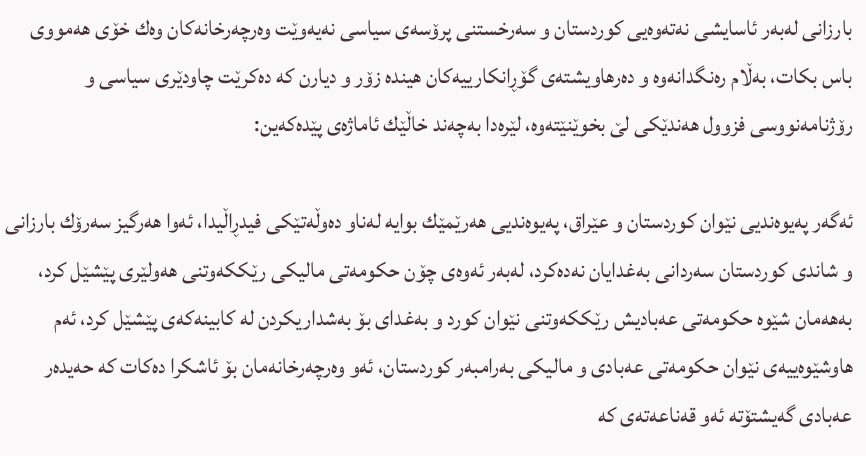بارزانی لەبەر ئاسایشی نەتەوەیی كوردستان و سەرخستنی پرۆسەی سیاسی نەیەوێت وەرچەرخانەكان وەك خۆی هەمووی باس بكات، بەڵام رەنگدانەوە و دەرهاویشتەی گۆڕانكارییەكان هیندە زۆر و دیارن كە دەكرێت چاودێری سیاسی و رۆژنامەنووسی فزوول هەندێكی لێ بخوێنێتەوە، لێرەدا بەچەند خاڵێك ئاماژەی پێدەكەین:

ئەگەر پەیوەندیی نێوان كوردستان و عێراق، پەیوەندیی هەرێمێك بوایە لەناو دەوڵەتێكی فیدڕاڵیدا، ئەوا هەرگیز سەرۆك بارزانی و شاندی كوردستان سەردانی بەغدایان نەدەكرد، لەبەر ئەوەی چۆن حكومەتی مالیكی رێككەوتنی هەولێری پێشێل كرد، بەهەمان شێوە حكومەتی عەبادیش رێككەوتنی نێوان كورد و بەغدای بۆ بەشداریكردن لە كابینەكەی پێشێل كرد، ئەم هاوشێوەییەی نێوان حكومەتی عەبادی و مالیكی بەرامبەر كوردستان، ئەو وەرچەرخانەمان بۆ ئاشكرا دەكات كە حەیدەر عەبادی گەیشتۆتە ئەو قەناعەتەی كە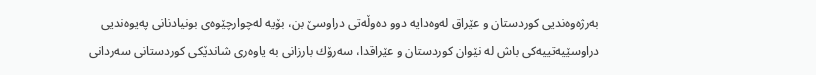بەرژەوەندیی كوردستان و عێراق لەوەدایە دوو دەوڵەتی دراوسێ بن، بۆیە لەچوارچێوەی بونیادنانی پەیوەندیی دراوسێیەتییەكی باش لە نێوان كوردستان و عێراقدا، سەرۆك بارزانی بە یاوەری شاندێكی كوردستانی سەردانی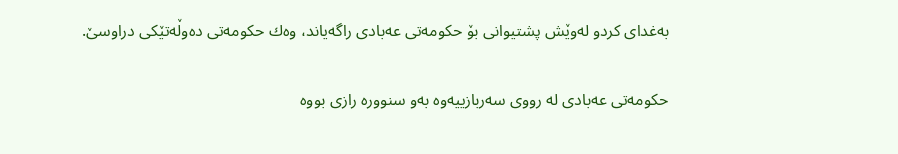بەغدای كردو لەوێش پشتیوانی بۆ حكومەتی عەبادی راگەیاند، وەك حكومەتی دەوڵەتێكی دراوسێ.

حكومەتی عەبادی لە رووی سەربازییەوە بەو سنوورە رازی بووە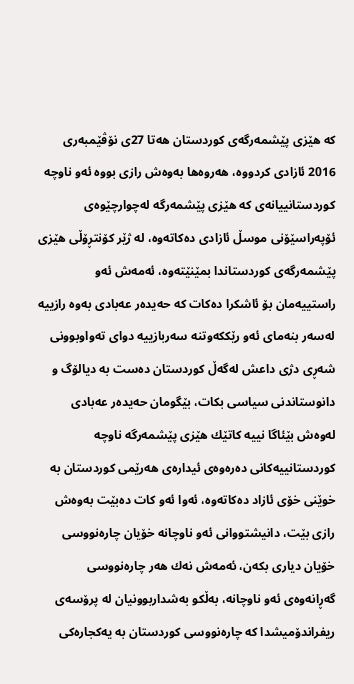كە هێزی پێشمەرگەی كوردستان هەتا 27ی نۆڤێمبەری 2016 ئازادی كردووە، هەروەها بەوەش رازی بووە ئەو ناوچە كوردستانییانەی كە هێزی پێشمەرگە لەچوارچێوەی ئۆپەراسێۆنی موسڵ ئازادی دەكاتەوە، لە ژێر كۆنتڕۆڵی هێزی پێشمەرگەی كوردستاندا بمێنێتەوە، ئەمەش ئەو راستییەمان بۆ ئاشكرا دەكات كە حەیدەر عەبادی بەوە رازییە لەسەر بنەمای ئەو رێككەوتنە سەربازییە دوای تەواوبوونی شەڕی دژی داعش لەگەڵ كوردستان دەست بە دیالۆگ و دانوستاندنی سیاسی بكات، بێگومان حەیدەر عەبادی لەوەش بێئاگا نییە كاتێك هێزی پێشمەرگە ناوچە كوردستانییەكانی دەرەوەی ئیدارەی هەرێمی كوردستان بە خوێنی خۆی ئازاد دەكاتەوە، ئەوا ئەو كات دەبێت بەوەش رازی بێت، دانیشتووانی ئەو ناوچانە خۆیان چارەنووسی خۆیان دیاری بكەن، ئەمەش نەك هەر چارەنووسی گەڕانەوەی ئەو ناوچانە، بەڵكو بەشداربوونیان لە پرۆسەی ریفراندۆمیشدا كە چارەنووسی كوردستان بە یەكجارەكی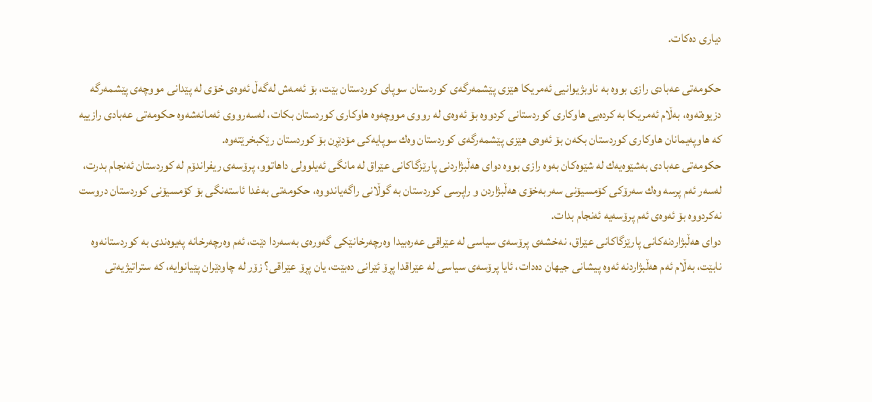دیاری دەكات.

حكومەتی عەبادی رازی بووە بە ناوبژیوانیی ئەمریكا هێزی پێشمەرگەی كوردستان سوپای كوردستان بێت، بۆ ئەمەش لەگەڵ ئەوەی خۆی لە پێدانی مووچەی پێشمەرگە دزیوەتەوە، بەڵام ئەمریكا بە كردەیی هاوكاری كوردستانی كردووە بۆ ئەوەی لە رووی مووچەوە هاوكاری كوردستان بكات، لەسەرووی ئەمانەشەوە حكومەتی عەبادی رازییە كە هاوپەیمانان هاوكاری كوردستان بكەن بۆ ئەوەی هێزی پێشمەرگەی كوردستان وەك سوپایەكی مۆدێڕن بۆ كوردستان رێكبخرێتەوە.
حكومەتی عەبادی بەشێوەیەك لە شێوەكان بەوە رازی بووە دوای هەڵبژاردنی پارێزگاكانی عێراق لە مانگی ئەیلوولی داهاتوو، پرۆسەی ریفراندۆم لە كوردستان ئەنجام بدرت، لەسەر ئەم پرسە وەك سەرۆكی كۆمسیۆنی سەربەخۆی هەڵبژاردن و راپرسی كوردستان بە گوڵانی راگەیاندووە، حكومەتی بەغدا ئاستەنگی بۆ كۆمسیۆنی كوردستان دروست نەكردووە بۆ ئەوەی ئەم پرۆسەیە ئەنجام بدات.
دوای هەڵبژاردنەكانی پارێزگاكانی عێراق، نەخشەی پرۆسەی سیاسی لە عێراقی عەرەبیدا وەرچەرخانێكی گەورەی بەسەردا دێت، ئەم وەرچەرخانە پەیوەندی بە كوردستانەوە نابێت، بەڵام ئەم هەڵبژاردنە ئەوە پیشانی جیهان دەدات، ئایا پرۆسەی سیاسی لە عێراقدا پڕۆ ئێرانی دەبێت، یان پڕۆ عێراقی؟ زۆر لە چاودێران پێیانوایە، كە ستراتیژیەتی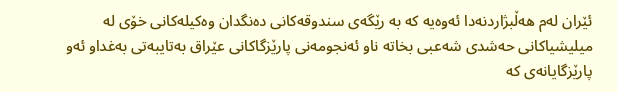ئێران لەم هەڵبژاردنەدا ئەوەیە كە بە رێگەی سندوقەكانی دەنگدان وەكیلەكانی خۆی لە میلیشیاكانی حەشدی شەعبی بخاتە ناو ئەنجومەنی پارێزگاكانی عێراق بەتایبەتی بەغداو ئەو پارێزگایانەی كە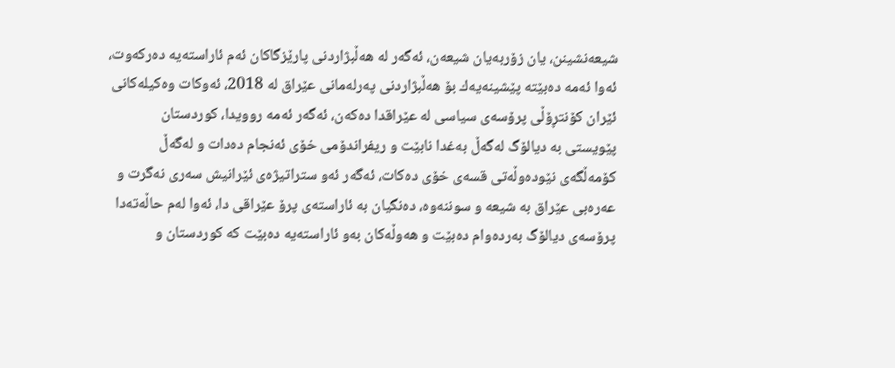شیعەنشینن، یان زۆربەیان شیعەن، ئەگەر لە هەڵبژاردنی پارێزگاكان ئەم ئاراستەیە دەركەوت، ئەوا ئەمە دەبێتە پێشینەیەك بۆ هەڵبژاردنی پەرلەمانی عێراق لە 2018، ئەوكات وەكیلەكانی ئێران كۆنتڕۆڵی پرۆسەی سیاسی لە عێراقدا دەكەن، ئەگەر ئەمە روویدا، كوردستان پێویستی بە دیالۆگ لەگەڵ بەغدا نابێت و ریفراندۆمی خۆی ئەنجام دەدات و لەگەڵ كۆمەڵگەی نێودەوڵەتی قسەی خۆی دەكات، ئەگەر ئەو ستراتیژەی ئێرانیش سەری نەگرت و عەرەبی عێراق بە شیعە و سوننەوە، دەنگیان بە ئاراستەی پرۆ عێراقی دا، ئەوا لەم حاڵەتەدا پرۆسەی دیالۆگ بەردەوام دەبێت و هەوڵەكان بەو ئاراستەیە دەبێت كە كوردستان و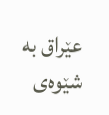عێراق بە شێوەی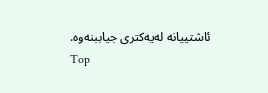ئاشتییانە لەیەكتری جیاببنەوە.
Top